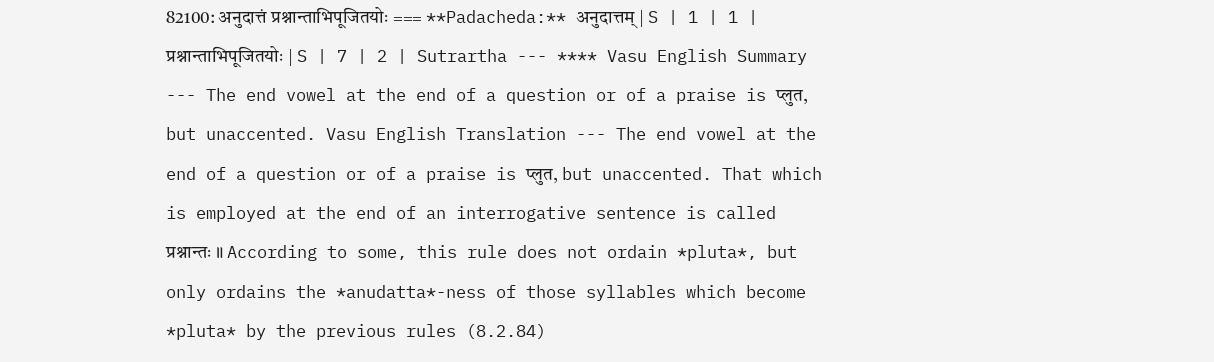82100: अनुदात्तं प्रश्नान्ताभिपूजितयोः === **Padacheda:** अनुदात्तम् | S | 1 | 1 | प्रश्नान्ताभिपूजितयोः | S | 7 | 2 | Sutrartha --- **** Vasu English Summary --- The end vowel at the end of a question or of a praise is प्लुत, but unaccented. Vasu English Translation --- The end vowel at the end of a question or of a praise is प्लुत, but unaccented. That which is employed at the end of an interrogative sentence is called प्रश्नान्तः ॥ According to some, this rule does not ordain *pluta*, but only ordains the *anudatta*-ness of those syllables which become *pluta* by the previous rules (8.2.84)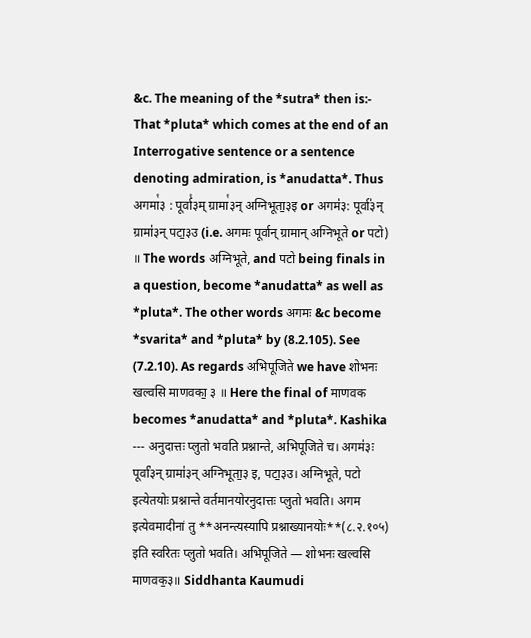&c. The meaning of the *sutra* then is:- That *pluta* which comes at the end of an Interrogative sentence or a sentence denoting admiration, is *anudatta*. Thus अगमा꣡३ : पूर्वा꣡३म् ग्रामा꣡३न् अग्निभूता॒३इ or अगम॑३: पूर्वा॑३न् ग्रामा॑३न् पटा॒३उ (i.e. अगमः पूर्वान् ग्रामान् अग्निभूते or पटो) ॥ The words अग्निभूते, and पटो being finals in a question, become *anudatta* as well as *pluta*. The other words अगमः &c become *svarita* and *pluta* by (8.2.105). See (7.2.10). As regards अभिपूजिते we have शोभनः खल्वसि माणवका॒ ३ ॥ Here the final of माणवक becomes *anudatta* and *pluta*. Kashika --- अनुदात्तः प्लुतो भवति प्रश्नान्ते, अभिपूजिते च। अगम॑३ः पूर्वा॑३न् ग्रामा॑३न् अग्निभूता॒३ इ, पटा॒३उ। अग्निभूते, पटो इत्येतयोः प्रश्नान्ते वर्तमानयोरनुदात्तः प्लुतो भवति। अगम इत्येवमादीनां तु **अनन्त्यस्यापि प्रश्नाख्यानयोः**(८.२.१०५) इति स्वरितः प्लुतो भवति। अभिपूजिते — शोभनः खल्वसि माणवक॒३॥ Siddhanta Kaumudi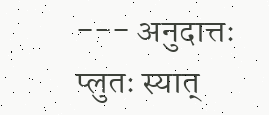--- अनुदात्तः प्लुतः स्यात्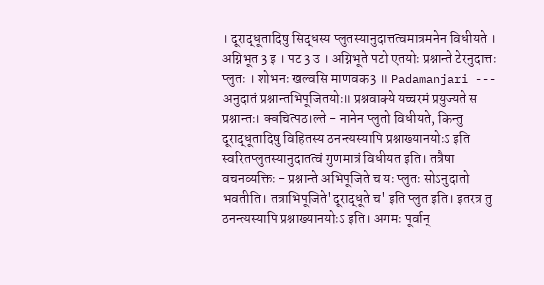। दूराद्धूतादिषु सिद्धस्य प्लुतस्यानुदात्तत्वमात्रमनेन विधीयते । अग्निभूत 3 इ । पट 3 उ । अग्निभूते पटो एतयोः प्रश्नान्ते टेरनुदात्तः प्लुतः । शोभनः खल्वसि माणवक3 ॥ Padamanjari --- अनुदातं प्रश्नान्तभिपूजितयोः॥ प्रश्नवाक्ये यच्चरमं प्रयुज्यते स प्रश्नान्तः। क्वचित्पठ।ल्ते - नानेन प्लुतो विधीयते, किन्तु दूराद्धूतादिषु विहितस्य ठनन्त्यस्यापि प्रश्नाख्यानयोःऽ इति स्वरितप्लुतस्यानुदातत्वं गुणमात्रं विधीयत इति। तत्रैषा वचनव्यक्तिः - प्रश्नान्ते अभिपूजिते च यः प्लुतः सोऽनुदातो भवतीति। तत्राभिपूजिते'दूराद्धूते च' इति प्लुत इति। इतरत्र तु ठनन्त्यस्यापि प्रश्नाख्यानयोःऽ इति। अगमः पूर्वान्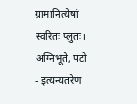ग्रामानित्येषां स्वरितः प्लुतः। अग्निभूते, पटो - इत्यन्यतरेण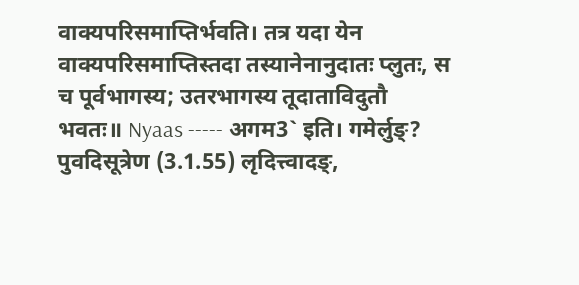वाक्यपरिसमाप्तिर्भवति। तत्र यदा येन वाक्यपरिसमाप्तिस्तदा तस्यानेनानुदातः प्लुतः, स च पूर्वभागस्य; उतरभागस्य तूदाताविदुतौ भवतः॥ Nyaas ----- अगम3` इति। गमेर्लुङ्? पुवदिसूत्रेण (3.1.55) लृदित्त्वादङ्,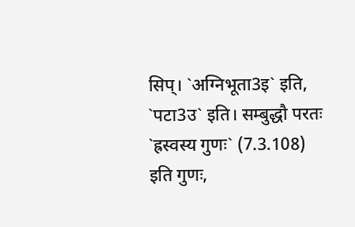सिप्। `अग्निभूता3इ` इति, `पटा3उ` इति। सम्बुद्धौ परतः `ह्रस्वस्य गुणः` (7.3.108) इति गुणः,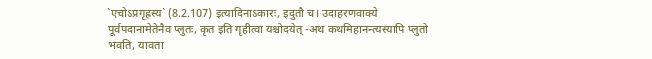`एचोऽप्रगृह्रस्य` (8.2.107) इत्यादिनाऽकारः, इदुतौ च। उदाहरणवाक्ये पूर्वपदानामेतेनैव प्लुतः, कृत इति गृहीत्वा यश्चोदयेत् -अथ कथमिहानन्त्यस्यापि प्लुतो भवति, यावता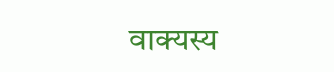वाक्यस्य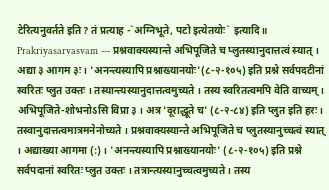टेरित्यनुवर्तते इति? तं प्रत्याह -`अग्निभूते, पटो इत्येतयोः` इत्यादि॥ Prakriyasarvasvam --- प्रश्नवाक्यस्यान्ते अभिपूजिते च प्लुतस्यानुदात्तत्वं स्यात् । अद्या ३ आगम ३ः । 'अनन्त्यस्यापि प्रश्नाख्यानयोः'(८-२-१०५) इति प्रश्ने सर्वपदटीनां स्वरितः प्लुत उक्तः । तस्यान्त्यस्यानुदात्तत्वमुच्यते । तस्य स्वरितत्वमपि वेति वाच्यम् । अभिपूजिते-शोभनोऽसि विप्रा ३ । अत्र 'दूराद्धूते च' (८-२-८४) इति प्लुत इति हरः । तस्वानुदात्तत्वमात्रमनेनोच्यते । प्रश्नवाक्यस्यान्ते अभिपूजिते च प्लुतस्यानुच्चत्वं स्यात् । अद्याख्या आगमा (:) । 'अनन्त्यस्यापि प्रश्नाख्यानयोः' (८-२-१०५) इति प्रश्ने सर्वपदानां स्वरितः प्लुत उक्तः । तत्रान्त्यस्यानुच्चत्वमुच्यते । तस्य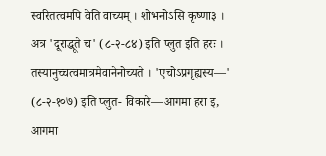स्वरितत्वमपि वेति वाच्यम् । शोभनोऽसि कृष्णा३ । अत्र 'दूराद्धूते च' (८-२-८४) इति प्लुत इति हरः । तस्यानुच्चत्वमात्रमेवानेनोच्यते । 'एचोऽप्रगृह्यस्य—' (८-२-१०७) इति प्लुत- विकारे—आगमा हरा इ, आगमा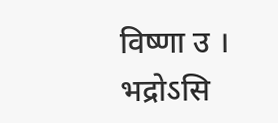विष्णा उ । भद्रोऽसि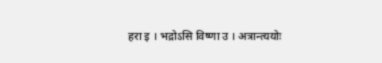हरा इ । भद्रोऽसि विष्णा उ । अत्रान्त्ययोः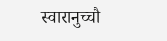स्वारानुच्चौ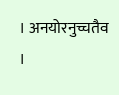। अनयोरनुच्चतैव ।